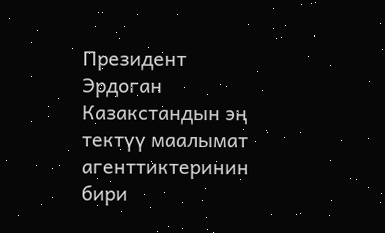Президент Эрдоган Казакстандын эң тектүү маалымат агенттиктеринин бири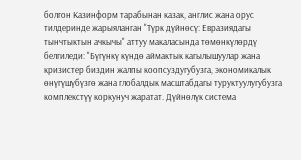болгон Казинформ тарабынан казак, англис жана орус тилдеринде жарыяланган "Түрк дүйнөсү: Евразиядагы тынчтыктын ачкычы" аттуу макаласында төмөнкүлөрдү белгиледи: "Бүгүнкү күндө аймактык кагылышуулар жана кризистер биздин жалпы коопсуздугубузга, экономикалык өнүгүшүбүзгө жана глобалдык масштабдагы туруктуулугубузга комплекстүү коркунуч жаратат. Дүйнөлүк система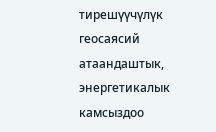тирешүүчүлүк геосаясий атаандаштык, энергетикалык камсыздоо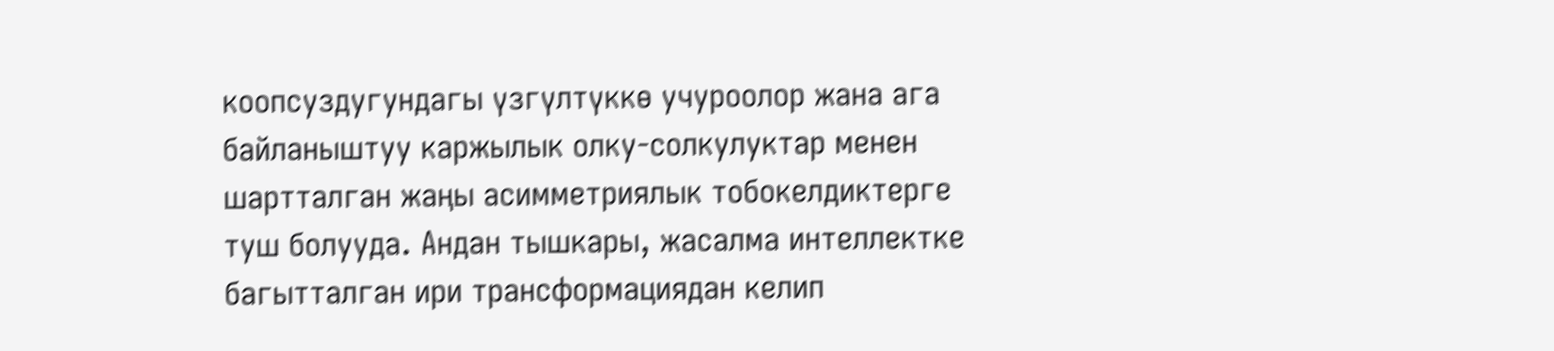коопсуздугундагы үзгүлтүккө учуроолор жана ага байланыштуу каржылык олку-солкулуктар менен шартталган жаңы асимметриялык тобокелдиктерге туш болууда. Андан тышкары, жасалма интеллектке багытталган ири трансформациядан келип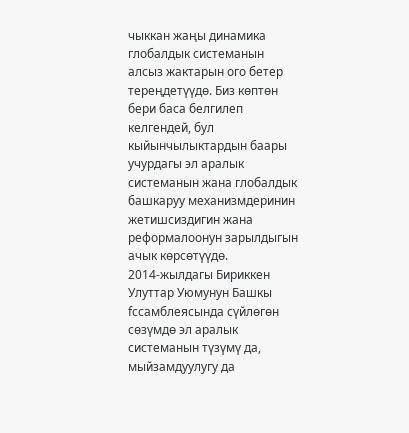чыккан жаңы динамика глобалдык системанын алсыз жактарын ого бетер тереңдетүүдө. Биз көптөн бери баса белгилеп келгендей, бул кыйынчылыктардын баары учурдагы эл аралык системанын жана глобалдык башкаруу механизмдеринин жетишсиздигин жана реформалоонун зарылдыгын ачык көрсөтүүдө.
2014-жылдагы Бириккен Улуттар Уюмунун Башкы fссамблеясында сүйлөгөн сөзүмдө эл аралык системанын түзүмү да, мыйзамдуулугу да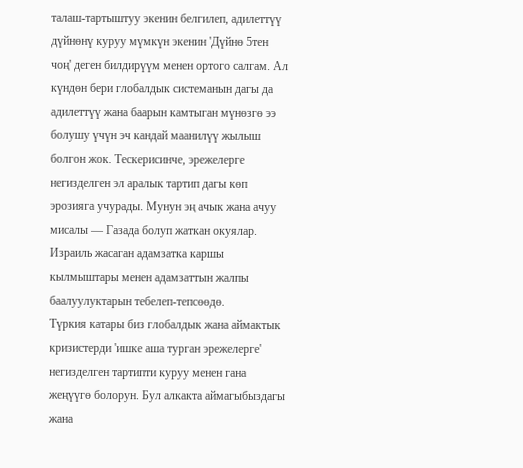талаш-тартыштуу экенин белгилеп, адилеттүү дүйнөнү куруу мүмкүн экенин 'Дүйнө 5тен чоң' деген билдирүүм менен ортого салгам. Ал күндөн бери глобалдык системанын дагы да адилеттүү жана баарын камтыган мүнөзгө ээ болушу үчүн эч кандай маанилүү жылыш болгон жок. Тескерисинче, эрежелерге негизделген эл аралык тартип дагы көп эрозияга учурады. Мунун эң ачык жана ачуу мисалы — Газада болуп жаткан окуялар. Израиль жасаган адамзатка каршы кылмыштары менен адамзаттын жалпы баалуулуктарын тебелеп-тепсөөдө.
Түркия катары биз глобалдык жана аймактык кризистерди 'ишке аша турган эрежелерге' негизделген тартипти куруу менен гана жеңүүгө болорун. Бул алкакта аймагыбыздагы жана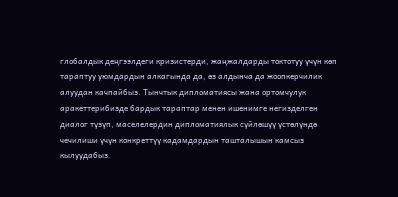глобалдык деңгээлдеги кризистерди, жаңжалдарды токтотуу үчүн көп тараптуу уюмдардын алкагында да, өз алдынча да жоопкерчилик алуудан качпайбыз. Тынчтык дипломатиясы жана ортомчулук аракеттерибизде бардык тараптар менен ишенимге негизделген диалог түзүп, маселелердин дипломатиялык сүйлөшүү үстөлүндө чечилиши үчүн конкреттүү кадамдардын ташталышын камсыз кылуудабыз.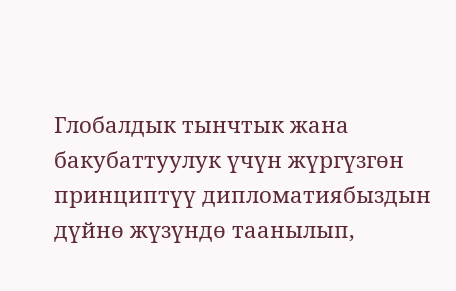Глобалдык тынчтык жана бакубаттуулук үчүн жүргүзгөн принциптүү дипломатиябыздын дүйнө жүзүндө таанылып,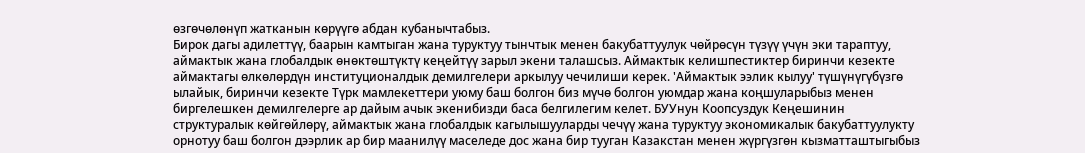өзгөчөлөнүп жатканын көрүүгө абдан кубанычтабыз.
Бирок дагы адилеттүү, баарын камтыган жана туруктуу тынчтык менен бакубаттуулук чөйрөсүн түзүү үчүн эки тараптуу, аймактык жана глобалдык өнөктөштүктү кеңейтүү зарыл экени талашсыз. Аймактык келишпестиктер биринчи кезекте аймактагы өлкөлөрдүн институционалдык демилгелери аркылуу чечилиши керек. 'Аймактык ээлик кылуу' түшүнүгүбүзгө ылайык, биринчи кезекте Түрк мамлекеттери уюму баш болгон биз мүчө болгон уюмдар жана коңшуларыбыз менен биргелешкен демилгелерге ар дайым ачык экенибизди баса белгилегим келет. БУУнун Коопсуздук Кеңешинин структуралык көйгөйлөрү, аймактык жана глобалдык кагылышууларды чечүү жана туруктуу экономикалык бакубаттуулукту орнотуу баш болгон дээрлик ар бир маанилүү маселеде дос жана бир тууган Казакстан менен жүргүзгөн кызматташтыгыбыз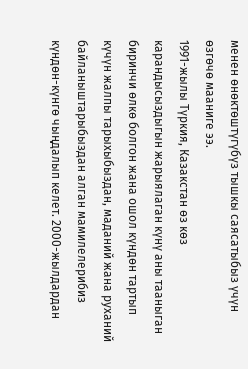менен өнөктөштүгүбүз тышкы саясатыбыз үчүн өзгөчө мааниге ээ.
1991-жылы Түркия, Казакстан өз көз карандысыздыгын жарыялаган күнү аны тааныган биринчи өлкө болгон жана ошол күндөн тартып күчүн жалпы тарыхыбыздан, маданий жана руханий байланыштарыбыздан алган мамилелерибиз күндөн-күнгө чыңдалып келет. 2000-жылдардан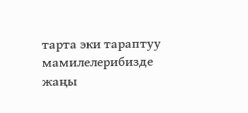тарта эки тараптуу мамилелерибизде жаңы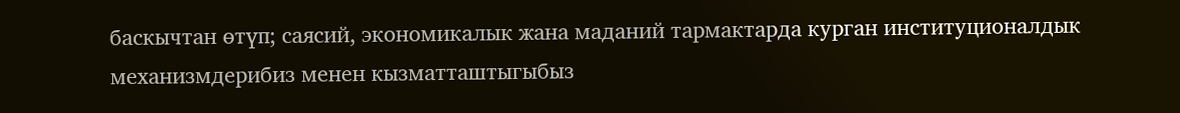баскычтан өтүп; саясий, экономикалык жана маданий тармактарда курган институционалдык механизмдерибиз менен кызматташтыгыбыз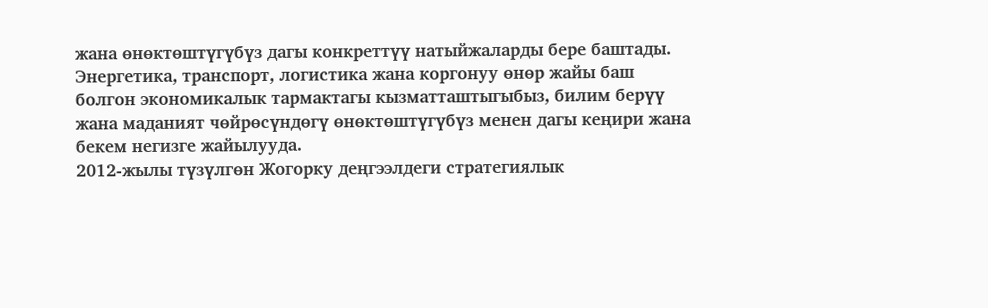жана өнөктөштүгүбүз дагы конкреттүү натыйжаларды бере баштады. Энергетика, транспорт, логистика жана коргонуу өнөр жайы баш болгон экономикалык тармактагы кызматташтыгыбыз, билим берүү жана маданият чөйрөсүндөгү өнөктөштүгүбүз менен дагы кеңири жана бекем негизге жайылууда.
2012-жылы түзүлгөн Жогорку деңгээлдеги стратегиялык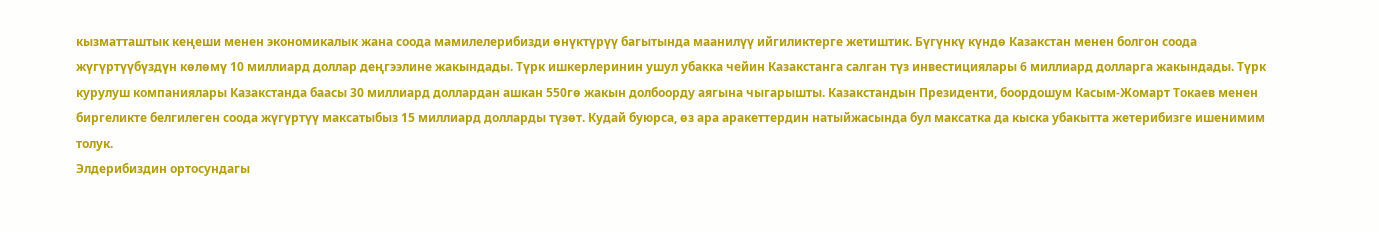кызматташтык кеңеши менен экономикалык жана соода мамилелерибизди өнүктүрүү багытында маанилүү ийгиликтерге жетиштик. Бүгүнкү күндө Казакстан менен болгон соода жүгүртүүбүздүн көлөмү 10 миллиард доллар деңгээлине жакындады. Түрк ишкерлеринин ушул убакка чейин Казакстанга салган түз инвестициялары 6 миллиард долларга жакындады. Түрк курулуш компаниялары Казакстанда баасы 30 миллиард доллардан ашкан 550гө жакын долбоорду аягына чыгарышты. Казакстандын Президенти, боордошум Касым-Жомарт Токаев менен биргеликте белгилеген соода жүгүртүү максатыбыз 15 миллиард долларды түзөт. Кудай буюрса, өз ара аракеттердин натыйжасында бул максатка да кыска убакытта жетерибизге ишенимим толук.
Элдерибиздин ортосундагы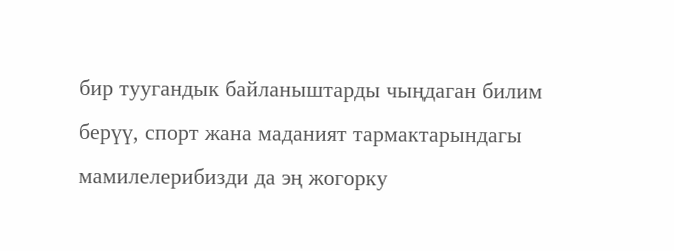бир туугандык байланыштарды чыңдаган билим берүү, спорт жана маданият тармактарындагы мамилелерибизди да эң жогорку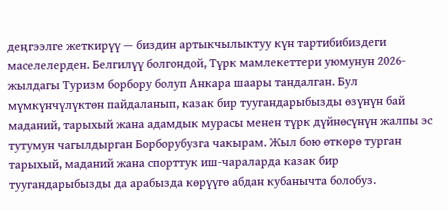деңгээлге жеткирүү — биздин артыкчылыктуу күн тартибибиздеги маселелерден. Белгилүү болгондой, Түрк мамлекеттери уюмунун 2026-жылдагы Туризм борбору болуп Анкара шаары тандалган. Бул мүмкүнчүлүктөн пайдаланып, казак бир туугандарыбызды өзүнүн бай маданий, тарыхый жана адамдык мурасы менен түрк дүйнөсүнүн жалпы эс тутумун чагылдырган Борборубузга чакырам. Жыл бою өткөрө турган тарыхый, маданий жана спорттук иш-чараларда казак бир туугандарыбызды да арабызда көрүүгө абдан кубанычта болобуз.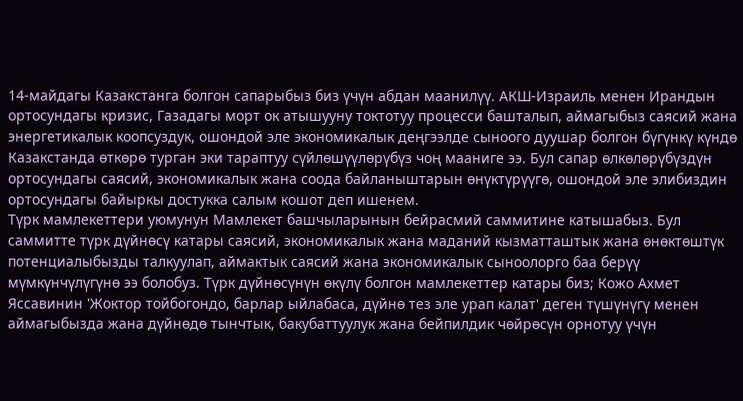14-майдагы Казакстанга болгон сапарыбыз биз үчүн абдан маанилүү. АКШ-Израиль менен Ирандын ортосундагы кризис, Газадагы морт ок атышууну токтотуу процесси башталып, аймагыбыз саясий жана энергетикалык коопсуздук, ошондой эле экономикалык деңгээлде сыноого дуушар болгон бүгүнкү күндө Казакстанда өткөрө турган эки тараптуу сүйлөшүүлөрүбүз чоң мааниге ээ. Бул сапар өлкөлөрүбүздүн ортосундагы саясий, экономикалык жана соода байланыштарын өнүктүрүүгө, ошондой эле элибиздин ортосундагы байыркы достукка салым кошот деп ишенем.
Түрк мамлекеттери уюмунун Мамлекет башчыларынын бейрасмий саммитине катышабыз. Бул саммитте түрк дүйнөсү катары саясий, экономикалык жана маданий кызматташтык жана өнөктөштүк потенциалыбызды талкуулап, аймактык саясий жана экономикалык сыноолорго баа берүү мүмкүнчүлүгүнө ээ болобуз. Түрк дүйнөсүнүн өкүлү болгон мамлекеттер катары биз; Кожо Ахмет Яссавинин 'Жоктор тойбогондо, барлар ыйлабаса, дүйнө тез эле урап калат' деген түшүнүгү менен аймагыбызда жана дүйнөдө тынчтык, бакубаттуулук жана бейпилдик чөйрөсүн орнотуу үчүн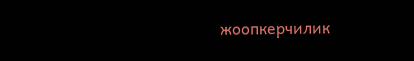жоопкерчилик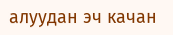алуудан эч качан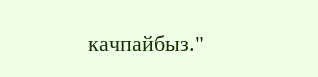качпайбыз."